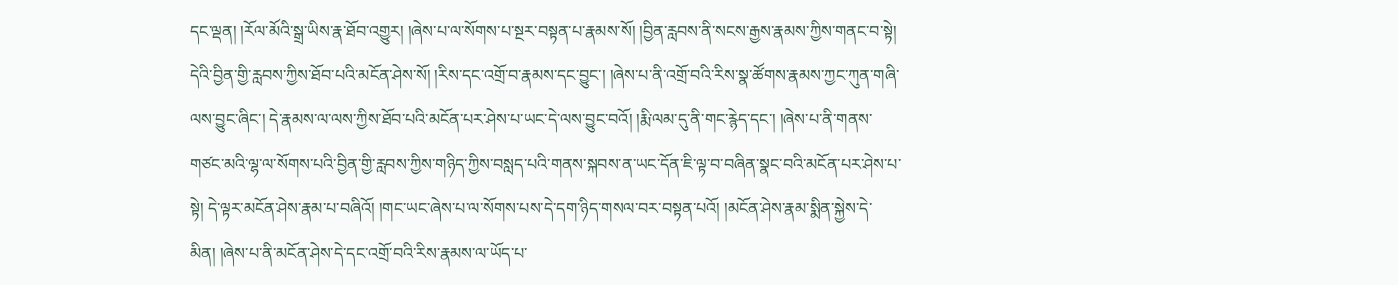དང་ལྡན། །རོལ་མོའི་སྒྲ་ཡིས་རྣ་ཐོབ་འགྱུར། །ཞེས་པ་ལ་སོགས་པ་སྔར་བསྟན་པ་རྣམས་སོ། །བྱིན་རླབས་ནི་སངས་རྒྱས་རྣམས་ཀྱིས་གནང་བ་སྟེ། དེའི་བྱིན་གྱི་རླབས་ཀྱིས་ཐོབ་པའི་མངོན་ཤེས་སོ། །རིས་དང་འགྲོ་བ་རྣམས་དང་བྱུང་། །ཞེས་པ་ནི་འགྲོ་བའི་རིས་སྣ་ཚོགས་རྣམས་ཀྱང་ཀུན་གཞི་ལས་བྱུང་ཞིང་། དེ་རྣམས་ལ་ལས་ཀྱིས་ཐོབ་པའི་མངོན་པར་ཤེས་པ་ཡང་དེ་ལས་བྱུང་བའོ། །རྨི་ལམ་དུ་ནི་གང་རྙེད་དང་། །ཞེས་པ་ནི་གནས་གཙང་མའི་ལྷ་ལ་སོགས་པའི་བྱིན་གྱི་རླབས་ཀྱིས་གཉིད་ཀྱིས་བསླད་པའི་གནས་སྐབས་ན་ཡང་དོན་ཇི་ལྟ་བ་བཞིན་སྣང་བའི་མངོན་པར་ཤེས་པ་སྟེ། དེ་ལྟར་མངོན་ཤེས་རྣམ་པ་བཞིའོ། །གང་ཡང་ཞེས་པ་ལ་སོགས་པས་དེ་དག་ཉིད་གསལ་བར་བསྟན་པའོ། །མངོན་ཤེས་རྣམ་སྨིན་སྐྱེས་དེ་མིན། །ཞེས་པ་ནི་མངོན་ཤེས་དེ་དང་འགྲོ་བའི་རིས་རྣམས་ལ་ཡོད་པ་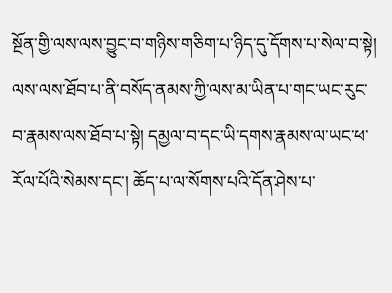སྔོན་གྱི་ལས་ལས་བྱུང་བ་གཉིས་གཅིག་པ་ཉིད་དུ་དོགས་པ་སེལ་བ་སྟེ། ལས་ལས་ཐོབ་པ་ནི་བསོད་ནམས་ཀྱི་ལས་མ་ཡིན་པ་གང་ཡང་རུང་བ་རྣམས་ལས་ཐོབ་པ་སྟེ། དམྱལ་བ་དང་ཡི་དགས་རྣམས་ལ་ཡང་ཕ་རོལ་པོའི་སེམས་དང་། ཆོད་པ་ལ་སོགས་པའི་དོན་ཤེས་པ་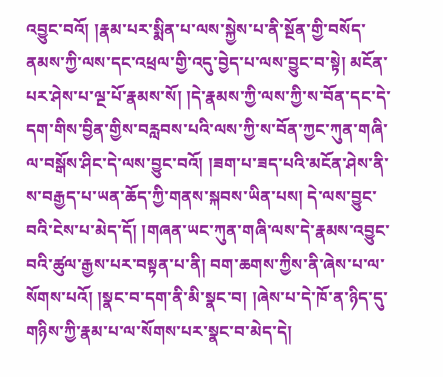འབྱུང་བའོ། །རྣམ་པར་སྨིན་པ་ལས་སྐྱེས་པ་ནི་སྔོན་གྱི་བསོད་ནམས་ཀྱི་ལས་དང་འཕྲལ་གྱི་འདུ་བྱེད་པ་ལས་བྱུང་བ་སྟེ། མངོན་པར་ཤེས་པ་ལྔ་པོ་རྣམས་སོ། །དེ་རྣམས་ཀྱི་ལས་ཀྱི་ས་བོན་དང་དེ་དག་གིས་བྱིན་གྱིས་བརླབས་པའི་ལས་ཀྱི་ས་བོན་ཀྱང་ཀུན་གཞི་ལ་བསྒོས་ཤིང་དེ་ལས་བྱུང་བའོ། །ཟག་པ་ཟད་པའི་མངོན་ཤེས་ནི་ས་བརྒྱད་པ་ཡན་ཆོད་ཀྱི་གནས་སྐབས་ཡིན་པས། དེ་ལས་བྱུང་བའི་ངེས་པ་མེད་དོ། །གཞན་ཡང་ཀུན་གཞི་ལས་དེ་རྣམས་འབྱུང་བའི་ཚུལ་རྒྱས་པར་བསྟན་པ་ནི། བག་ཆགས་ཀྱིས་ནི་ཞེས་པ་ལ་སོགས་པའོ། །སྣང་བ་དག་ནི་མི་སྣང་བ། །ཞེས་པ་དེ་ཁོ་ན་ཉིད་དུ་གཉིས་ཀྱི་རྣམ་པ་ལ་སོགས་པར་སྣང་བ་མེད་དེ།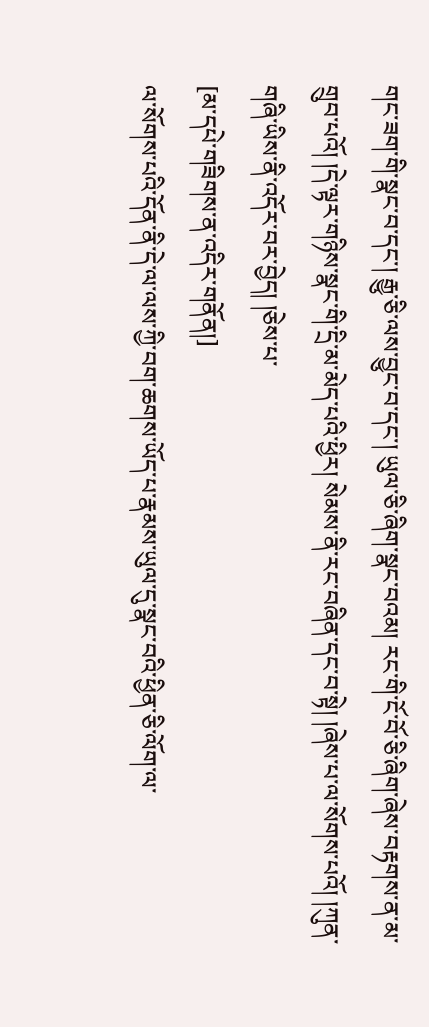གང་ཟག་གི་སྣང་བ་དང་། རྒྱུ་ཅི་ལས་བྱུང་བ་དང་། ཡུལ་ཅི་ཞིག་སྣང་བའམ། རང་གི་ངོ་བོ་ཅི་ཞིག་ཞེས་བརྟགས་ན་མ་གྲུབ་པའོ། །དེ་ལྟར་གཉིས་སྣང་གི་དྲི་མ་མེད་པའི་ཕྱིར། སེམས་ནི་རང་བཞིན་དང་བ་སྟེ། །ཞེས་པ་ལ་སོགས་པའོ། །ཀུན་གཞི་ཡིས་ནི་འདོར་བར་བྱེད། །ཅེས་པ་
[མ་དཔེ་གཟིགས་ན་འདིར་གནོན།]
ལ་སོགས་པའི་དོན་ནི་དེ་ལ་ལས་ཀྱི་བག་ཆགས་ཡོད་པ་རྣམས་ཡུལ་དུ་སྣང་བའི་ཕྱིན་ཅི་ལོག་ལ་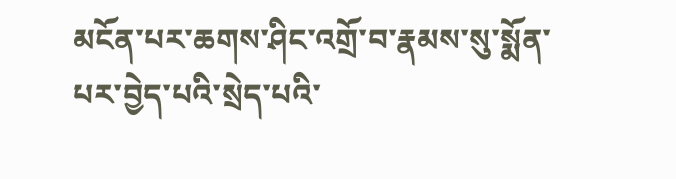མངོན་པར་ཆགས་ཤིང་འགྲོ་བ་རྣམས་སུ་སྨོན་པར་བྱེད་པའི་སྲེད་པའི་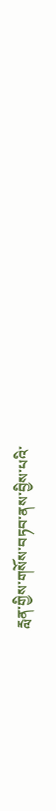རླན་གྱིས་གསོས་བཏབ་ནས་བྱིས་པའི་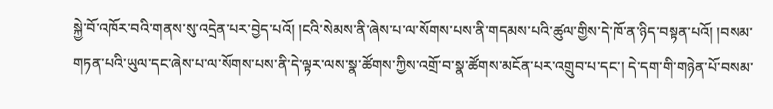སྐྱེ་བོ་འཁོར་བའི་གནས་སུ་འདྲེན་པར་བྱེད་པའོ། །ངའི་སེམས་ནི་ཞེས་པ་ལ་སོགས་པས་ནི་གདམས་པའི་ཚུལ་གྱིས་དེ་ཁོ་ན་ཉིད་བསྟན་པའོ། །བསམ་གཏན་པའི་ཡུལ་དང་ཞེས་པ་ལ་སོགས་པས་ནི་དེ་ལྟར་ལས་སྣ་ཚོགས་ཀྱིས་འགྲོ་བ་སྣ་ཚོགས་མངོན་པར་འགྲུབ་པ་དང་། དེ་དག་གི་གཉེན་པོ་བསམ་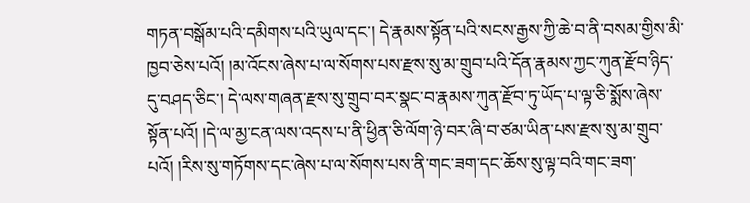གཏན་བསྒོམ་པའི་དམིགས་པའི་ཡུལ་དང་། དེ་རྣམས་སྟོན་པའི་སངས་རྒྱས་ཀྱི་ཆེ་བ་ནི་བསམ་གྱིས་མི་ཁྱབ་ཅེས་པའོ། །མ་འོངས་ཞེས་པ་ལ་སོགས་པས་རྫས་སུ་མ་གྲུབ་པའི་དོན་རྣམས་ཀྱང་ཀུན་རྫོབ་ཉིད་དུ་བཤད་ཅིང་། དེ་ལས་གཞན་རྫས་སུ་གྲུབ་བར་སྣང་བ་རྣམས་ཀུན་རྫོབ་ཏུ་ཡོད་པ་ལྟ་ཅི་སྨོས་ཞེས་སྟོན་པའོ། །དེ་ལ་མྱ་ངན་ལས་འདས་པ་ནི་ཕྱིན་ཅི་ལོག་ཉེ་བར་ཞི་བ་ཙམ་ཡིན་པས་རྫས་སུ་མ་གྲུབ་པའོ། །རིས་སུ་གཏོགས་དང་ཞེས་པ་ལ་སོགས་པས་ནི་གང་ཟག་དང་ཆོས་སུ་ལྟ་བའི་གང་ཟག་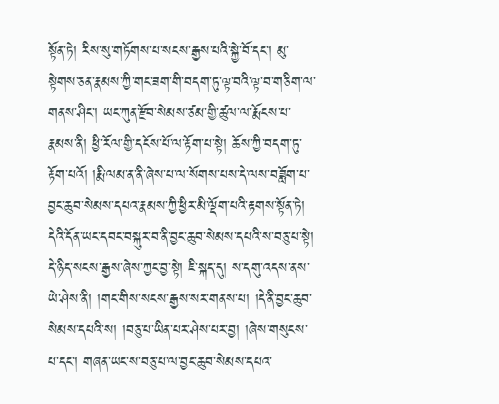སྟོན་ཏེ། རིས་སུ་གཏོགས་པ་སངས་རྒྱས་པའི་སྐྱེ་བོ་དང་། མུ་སྟེགས་ཅན་རྣམས་ཀྱི་གང་ཟག་གི་བདག་ཏུ་ལྟ་བའི་ལྟ་བ་གཅིག་ལ་གནས་ཤིང་། ཡང་ཀུན་རྫོབ་སེམས་ཙམ་གྱི་ཚུལ་ལ་རྨོངས་པ་རྣམས་ནི། ཕྱི་རོལ་གྱི་དངོས་པོ་ལ་རྟོག་པ་སྟེ། ཆོས་ཀྱི་བདག་ཏུ་རྟོག་པའོ། །རྨི་ལམ་ན་ནི་ཞེས་པ་ལ་སོགས་པས་དེ་ལས་བཟློག་པ་བྱང་ཆུབ་སེམས་དཔའ་རྣམས་ཀྱི་ཕྱིར་མི་ལྡོག་པའི་རྟགས་སྟོན་ཏེ། དེའི་དོན་ཡང་དབང་བསྐུར་བ་ནི་བྱང་ཆུབ་སེམས་དཔའི་ས་བཅུ་པ་སྟེ། དེ་ཉིད་སངས་རྒྱས་ཞེས་ཀྱང་བྱ་སྟེ། ཇི་སྐད་དུ། ས་དགུ་འདས་ནས་ཡེ་ཤེས་ནི། །གང་གིས་སངས་རྒྱས་སར་གནས་པ། །དེ་ནི་བྱང་ཆུབ་སེམས་དཔའི་ས། །བཅུ་པ་ཡིན་པར་ཤེས་པར་བྱ། །ཞེས་གསུངས་པ་དང་། གཞན་ཡང་ས་བཅུ་པ་ལ་བྱང་ཆུབ་སེམས་དཔའ་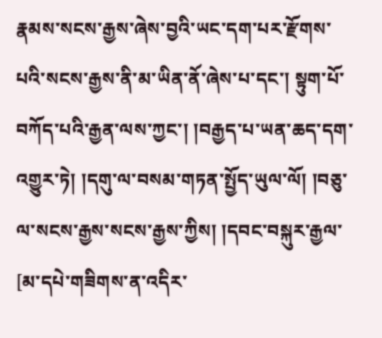རྣམས་སངས་རྒྱས་ཞེས་བྱའི་ཡང་དག་པར་རྫོགས་པའི་སངས་རྒྱས་ནི་མ་ཡིན་ནོ་ཞེས་པ་དང་། སྟུག་པོ་བཀོད་པའི་རྒྱན་ལས་ཀྱང་། །བརྒྱད་པ་ཡན་ཆད་དག་འགྱུར་ཏེ། །དགུ་ལ་བསམ་གཏན་སྤྱོད་ཡུལ་ལོ། །བཅུ་ལ་སངས་རྒྱས་སངས་རྒྱས་ཀྱིས། །དབང་བསྐུར་རྒྱལ་
[མ་དཔེ་གཟིགས་ན་འདིར་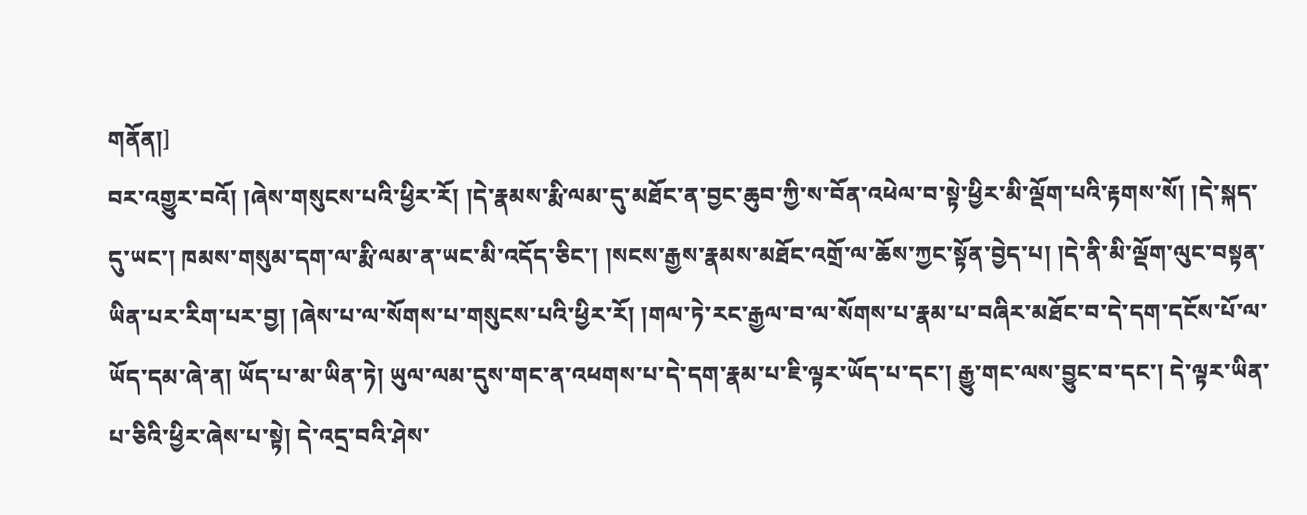གནོན།]
བར་འགྱུར་བའོ། །ཞེས་གསུངས་པའི་ཕྱིར་རོ། །དེ་རྣམས་རྨི་ལམ་དུ་མཐོང་ན་བྱང་ཆུབ་ཀྱི་ས་བོན་འཕེལ་བ་སྟེ་ཕྱིར་མི་ལྡོག་པའི་རྟགས་སོ། །དེ་སྐད་དུ་ཡང་། ཁམས་གསུམ་དག་ལ་རྨི་ལམ་ན་ཡང་མི་འདོད་ཅིང་། །སངས་རྒྱས་རྣམས་མཐོང་འགྲོ་ལ་ཆོས་ཀྱང་སྟོན་བྱེད་པ། །དེ་ནི་མི་ལྡོག་ལུང་བསྟན་ཡིན་པར་རིག་པར་བྱ། །ཞེས་པ་ལ་སོགས་པ་གསུངས་པའི་ཕྱིར་རོ། །གལ་ཏེ་རང་རྒྱལ་བ་ལ་སོགས་པ་རྣམ་པ་བཞིར་མཐོང་བ་དེ་དག་དངོས་པོ་ལ་ཡོད་དམ་ཞེ་ན། ཡོད་པ་མ་ཡིན་ཏེ། ཡུལ་ལམ་དུས་གང་ན་འཕགས་པ་དེ་དག་རྣམ་པ་ཇི་ལྟར་ཡོད་པ་དང་། རྒྱུ་གང་ལས་བྱུང་བ་དང་། དེ་ལྟར་ཡིན་པ་ཅིའི་ཕྱིར་ཞེས་པ་སྟེ། དེ་འདྲ་བའི་ཤེས་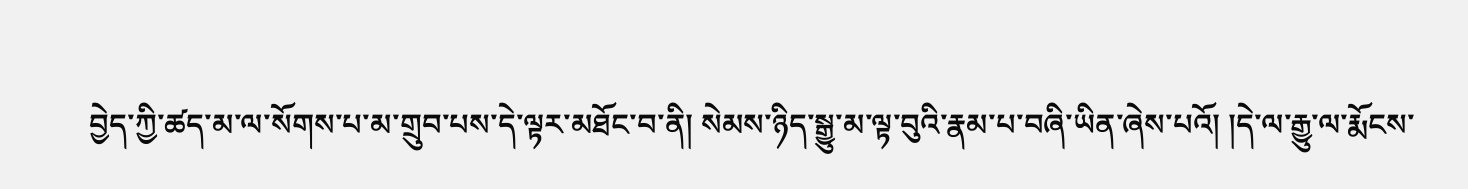བྱེད་ཀྱི་ཚད་མ་ལ་སོགས་པ་མ་གྲུབ་པས་དེ་ལྟར་མཐོང་བ་ནི། སེམས་ཉིད་སྒྱུ་མ་ལྟ་བུའི་རྣམ་པ་བཞི་ཡིན་ཞེས་པའོ། །དེ་ལ་རྒྱུ་ལ་རྨོངས་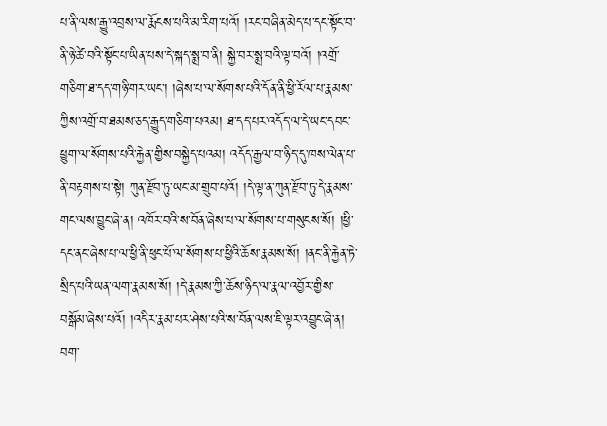པ་ནི་ལས་རྒྱུ་འབྲས་ལ་རྨོངས་པའི་མ་རིག་པའོ། །རང་བཞིན་མེད་པ་དང་སྟོང་བ་ནི་ཉེ་ཚེ་བའི་སྟོང་པ་ཡིན་པས་དེ་སྐད་སྨྲ་བ་ནི། སྐྱེ་བར་སྨྲ་བའི་ལྟ་བའོ། །འགྲོ་གཅིག་ཐ་དད་གཉི་གར་ཡང་། །ཞེས་པ་ལ་སོགས་པའི་དོན་ནི་ཕྱི་རོལ་པ་རྣམས་ཀྱིས་འགྲོ་བ་ཐམས་ཅད་རྒྱུད་གཅིག་པའམ། ཐ་དད་པར་འདོད་ལ་དེ་ཡང་དབང་ཕྱུག་ལ་སོགས་པའི་རྐྱེན་གྱིས་བསྐྱེད་པའམ། འདོད་རྒྱལ་བ་ཉིད་དུ་ཁས་ལེན་པ་ནི་བརྟགས་པ་སྟེ། ཀུན་རྫོབ་ཏུ་ཡང་མ་གྲུབ་པའོ། །དེ་ལྟ་ན་ཀུན་རྫོབ་ཏུ་དེ་རྣམས་གང་ལས་བྱུང་ཞེ་ན། འཁོར་བའི་ས་བོན་ཞེས་པ་ལ་སོགས་པ་གསུངས་སོ། །ཕྱི་དང་ནང་ཞེས་པ་ལ་ཕྱི་ནི་ཕུང་པོ་ལ་སོགས་པ་ཕྱིའི་ཆོས་རྣམས་སོ། །ནང་ནི་རྐྱེན་ཏེ་སྲིད་པའི་ཡན་ལག་རྣམས་སོ། །དེ་རྣམས་ཀྱི་ཆོས་ཉིད་ལ་རྣལ་འབྱོར་གྱིས་བསྒོམ་ཞེས་པའོ། །འདིར་རྣམ་པར་ཤེས་པའི་ས་བོན་ལས་ཇི་ལྟར་འབྱུང་ཞེ་ན། བག་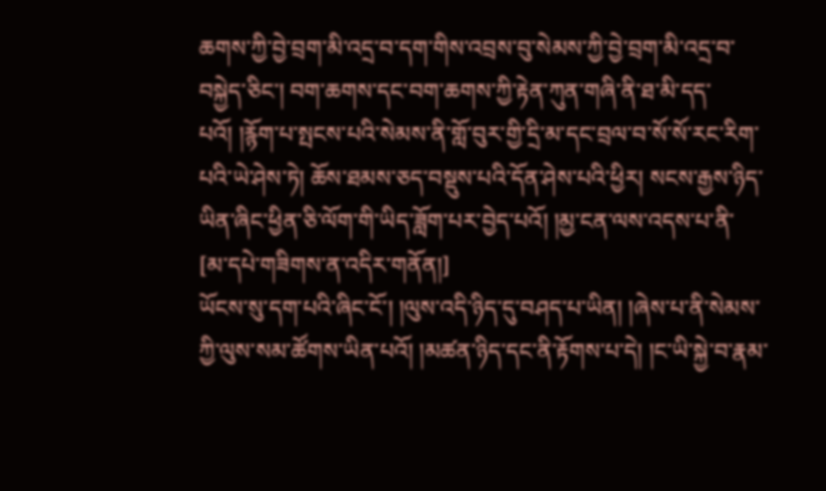ཆགས་ཀྱི་བྱེ་བྲག་མི་འདྲ་བ་དག་གིས་འབྲས་བུ་སེམས་ཀྱི་བྱེ་བྲག་མི་འདྲ་བ་བསྐྱེད་ཅིང་། བག་ཆགས་དང་བག་ཆགས་ཀྱི་རྟེན་ཀུན་གཞི་ནི་ཐ་མི་དད་པའོ། །རྙོག་པ་སྤངས་པའི་སེམས་ནི་གློ་བུར་གྱི་དྲི་མ་དང་བྲལ་བ་སོ་སོ་རང་རིག་པའི་ཡེ་ཤེས་ཏེ། ཆོས་ཐམས་ཅད་བསྡུས་པའི་དོན་ཤེས་པའི་ཕྱིར། སངས་རྒྱས་ཉིད་ཡིན་ཞིང་ཕྱིན་ཅི་ལོག་གི་ཡིད་ཟློག་པར་བྱེད་པའོ། །མྱ་ངན་ལས་འདས་པ་ནི་
[མ་དཔེ་གཟིགས་ན་འདིར་གནོན།]
ཡོངས་སུ་དག་པའི་ཞིང་ངོ་། །ལུས་འདི་ཉིད་དུ་བཤད་པ་ཡིན། །ཞེས་པ་ནི་སེམས་ཀྱི་ལུས་སམ་ཚོགས་ཡིན་པའོ། །མཚན་ཉིད་དང་ནི་རྟོགས་པ་དེ། །ང་ཡི་སྐྱེ་བ་རྣམ་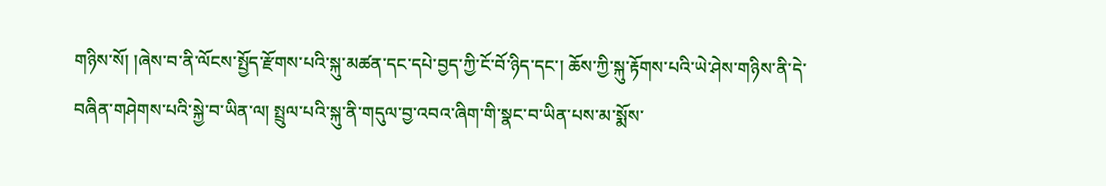གཉིས་སོ། །ཞེས་བ་ནི་ལོངས་སྤྱོད་རྫོགས་པའི་སྐུ་མཚན་དང་དཔེ་བྱད་ཀྱི་ངོ་བོ་ཉིད་དང་། ཆོས་ཀྱི་སྐུ་རྟོགས་པའི་ཡེ་ཤེས་གཉིས་ནི་དེ་བཞིན་གཤེགས་པའི་སྐྱེ་བ་ཡིན་ལ། སྤྲུལ་པའི་སྐུ་ནི་གདུལ་བྱ་འབའ་ཞིག་གི་སྣང་བ་ཡིན་པས་མ་སྨོས་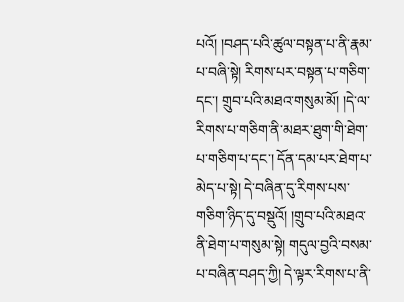པའོ། །བཤད་པའི་ཚུལ་བསྟན་པ་ནི་རྣམ་པ་བཞི་སྟེ། རིགས་པར་བསྟན་པ་གཅིག་དང་། གྲུབ་པའི་མཐའ་གསུམ་མོ། །དེ་ལ་རིགས་པ་གཅིག་ནི་མཐར་ཐུག་གི་ཐེག་པ་གཅིག་པ་དང་། དོན་དམ་པར་ཐེག་པ་མེད་པ་སྟེ། དེ་བཞིན་དུ་རིགས་པས་གཅིག་ཉིད་དུ་བསྡུའོ། །གྲུབ་པའི་མཐའ་ནི་ཐེག་པ་གསུམ་སྟེ། གདུལ་བྱའི་བསམ་པ་བཞིན་བཤད་ཀྱི། དེ་ལྟར་རིགས་པ་ནི་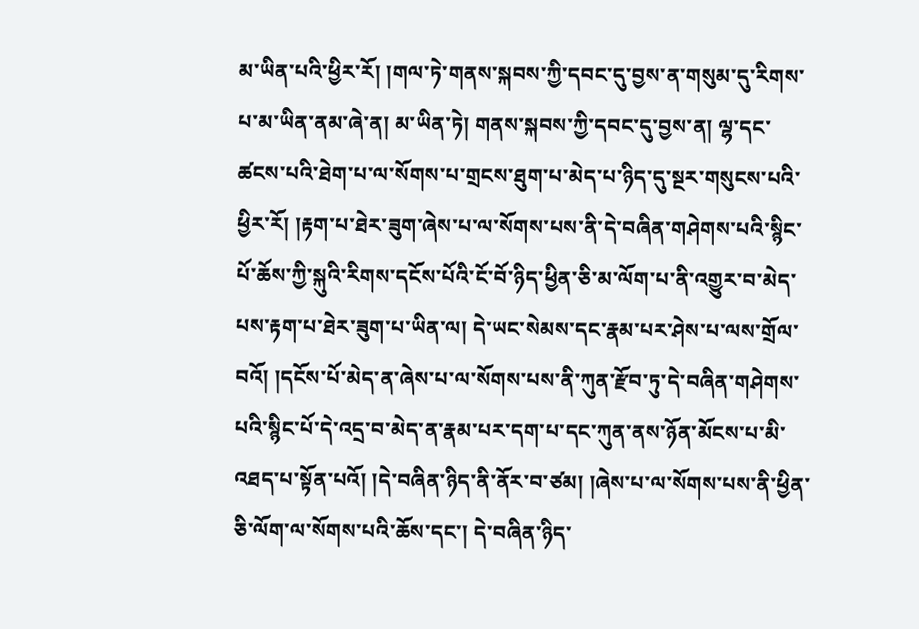མ་ཡིན་པའི་ཕྱིར་རོ། །གལ་ཏེ་གནས་སྐབས་ཀྱི་དབང་དུ་བྱས་ན་གསུམ་དུ་རིགས་པ་མ་ཡིན་ནམ་ཞེ་ན། མ་ཡིན་ཏེ། གནས་སྐབས་ཀྱི་དབང་དུ་བྱས་ན། ལྷ་དང་ཚངས་པའི་ཐེག་པ་ལ་སོགས་པ་གྲངས་ཐུག་པ་མེད་པ་ཉིད་དུ་སྔར་གསུངས་པའི་ཕྱིར་རོ། །རྟག་པ་ཐེར་ཟུག་ཞེས་པ་ལ་སོགས་པས་ནི་དེ་བཞིན་གཤེགས་པའི་སྙིང་པོ་ཆོས་ཀྱི་སྐུའི་རིགས་དངོས་པོའི་ངོ་བོ་ཉིད་ཕྱིན་ཅི་མ་ལོག་པ་ནི་འགྱུར་བ་མེད་པས་རྟག་པ་ཐེར་ཟུག་པ་ཡིན་ལ། དེ་ཡང་སེམས་དང་རྣམ་པར་ཤེས་པ་ལས་གྲོལ་བའོ། །དངོས་པོ་མེད་ན་ཞེས་པ་ལ་སོགས་པས་ནི་ཀུན་རྫོབ་ཏུ་དེ་བཞིན་གཤེགས་པའི་སྙིང་པོ་དེ་འདྲ་བ་མེད་ན་རྣམ་པར་དག་པ་དང་ཀུན་ནས་ཉོན་མོངས་པ་མི་འཐད་པ་སྟོན་པའོ། །དེ་བཞིན་ཉིད་ནི་ནོར་བ་ཙམ། །ཞེས་པ་ལ་སོགས་པས་ནི་ཕྱིན་ཅི་ལོག་ལ་སོགས་པའི་ཆོས་དང་། དེ་བཞིན་ཉིད་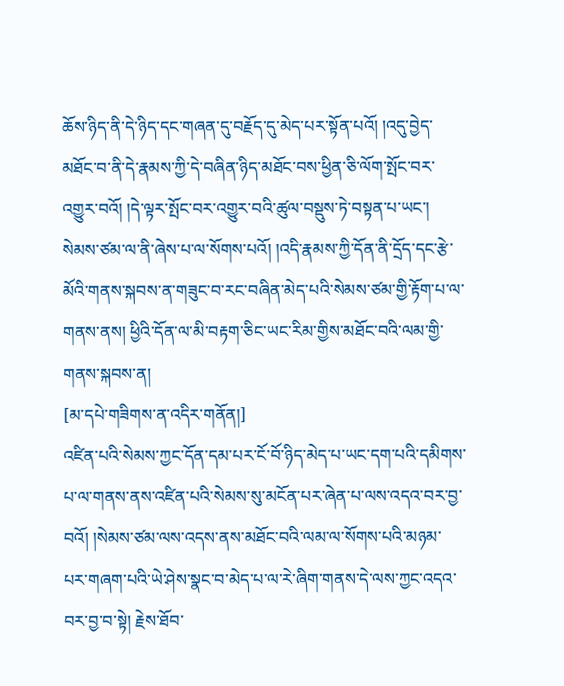ཆོས་ཉིད་ནི་དེ་ཉིད་དང་གཞན་དུ་བརྗོད་དུ་མེད་པར་སྟོན་པའོ། །འདུ་བྱེད་མཐོང་བ་ནི་དེ་རྣམས་ཀྱི་དེ་བཞིན་ཉིད་མཐོང་བས་ཕྱིན་ཅི་ལོག་སྤོང་བར་འགྱུར་བའོ། །དེ་ལྟར་སྤོང་བར་འགྱུར་བའི་ཚུལ་བསྡུས་ཏེ་བསྟན་པ་ཡང་། སེམས་ཙམ་ལ་ནི་ཞེས་པ་ལ་སོགས་པའོ། །འདི་རྣམས་ཀྱི་དོན་ནི་དྲོད་དང་རྩེ་མོའི་གནས་སྐབས་ན་གཟུང་བ་རང་བཞིན་མེད་པའི་སེམས་ཙམ་གྱི་རྟོག་པ་ལ་གནས་ནས། ཕྱིའི་དོན་ལ་མི་བརྟག་ཅིང་ཡང་རིམ་གྱིས་མཐོང་བའི་ལམ་གྱི་གནས་སྐབས་ན།
[མ་དཔེ་གཟིགས་ན་འདིར་གནོན།]
འཛིན་པའི་སེམས་ཀྱང་དོན་དམ་པར་ངོ་བོ་ཉིད་མེད་པ་ཡང་དག་པའི་དམིགས་པ་ལ་གནས་ནས་འཛིན་པའི་སེམས་སུ་མངོན་པར་ཞེན་པ་ལས་འདའ་བར་བྱ་བའོ། །སེམས་ཙམ་ལས་འདས་ནས་མཐོང་བའི་ལམ་ལ་སོགས་པའི་མཉམ་པར་གཞག་པའི་ཡེ་ཤེས་སྣང་བ་མེད་པ་ལ་རེ་ཞིག་གནས་དེ་ལས་ཀྱང་འདའ་བར་བྱ་བ་སྟེ། རྗེས་ཐོབ་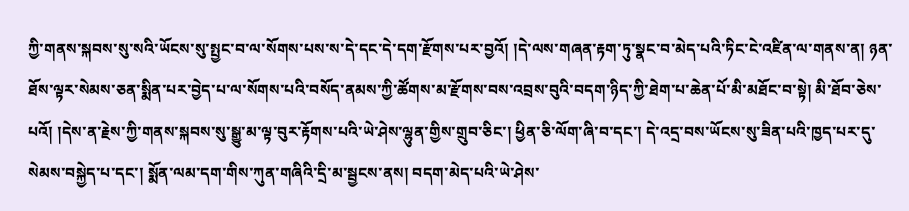ཀྱི་གནས་སྐབས་སུ་སའི་ཡོངས་སུ་སྤྱང་བ་ལ་སོགས་པས་ས་དེ་དང་དེ་དག་རྫོགས་པར་བྱའོ། །དེ་ལས་གཞན་རྟག་ཏུ་སྣང་བ་མེད་པའི་ཏིང་ངེ་འཛིན་ལ་གནས་ན། ཉན་ཐོས་ལྟར་སེམས་ཅན་སྨིན་པར་བྱེད་པ་ལ་སོགས་པའི་བསོད་ནམས་ཀྱི་ཚོགས་མ་རྫོགས་བས་འབྲས་བུའི་བདག་ཉིད་ཀྱི་ཐེག་པ་ཆེན་པོ་མི་མཐོང་བ་སྟེ། མི་ཐོབ་ཅེས་པའོ། །དེས་ན་རྗེས་ཀྱི་གནས་སྐབས་སུ་སྒྱུ་མ་ལྟ་བུར་རྟོགས་པའི་ཡེ་ཤེས་ལྷུན་གྱིས་གྲུབ་ཅིང་། ཕྱིན་ཅི་ལོག་ཞི་བ་དང་། དེ་འདྲ་བས་ཡོངས་སུ་ཟིན་པའི་ཁྱད་པར་དུ་སེམས་བསྐྱེད་པ་དང་། སྨོན་ལམ་དག་གིས་ཀུན་གཞིའི་དྲི་མ་སྦྱངས་ནས། བདག་མེད་པའི་ཡེ་ཤེས་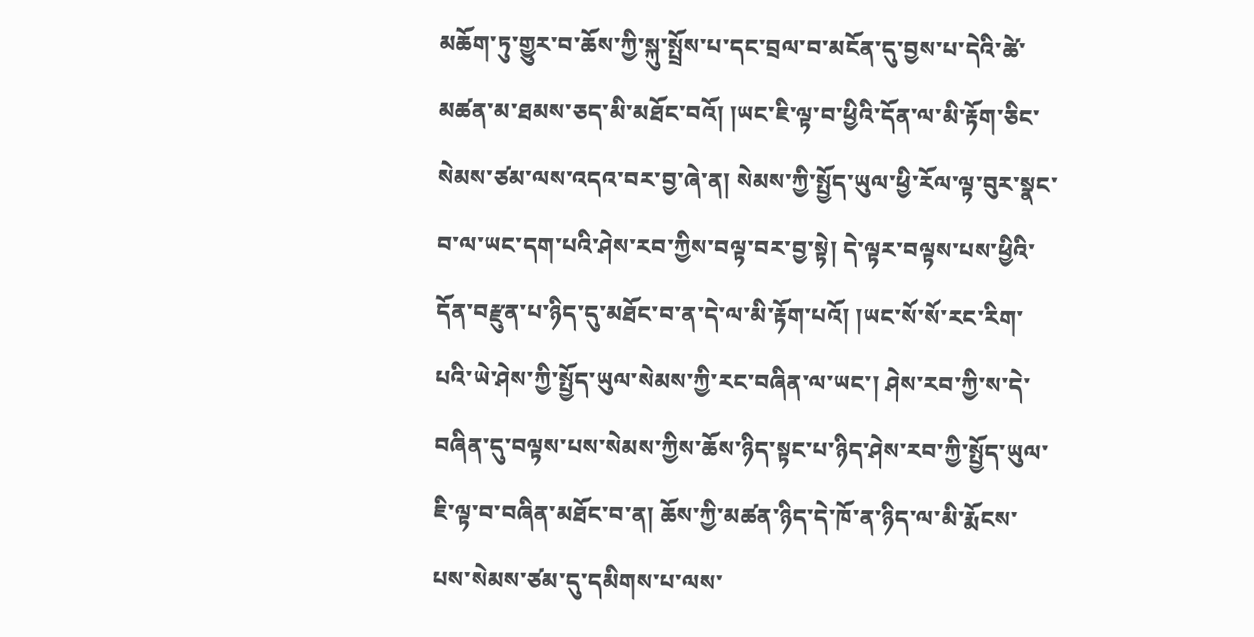མཆོག་ཏུ་གྱུར་བ་ཆོས་ཀྱི་སྐུ་སྤྲོས་པ་དང་བྲལ་བ་མངོན་དུ་བྱས་པ་དེའི་ཚེ་མཚན་མ་ཐམས་ཅད་མི་མཐོང་བའོ། །ཡང་ཇི་ལྟ་བ་ཕྱིའི་དོན་ལ་མི་རྟོག་ཅིང་སེམས་ཙམ་ལས་འདའ་བར་བྱ་ཞེ་ན། སེམས་ཀྱི་སྤྱོད་ཡུལ་ཕྱི་རོལ་ལྟ་བུར་སྣང་བ་ལ་ཡང་དག་པའི་ཤེས་རབ་ཀྱིས་བལྟ་བར་བྱ་སྟེ། དེ་ལྟར་བལྟས་པས་ཕྱིའི་དོན་བརྫུན་པ་ཉིད་དུ་མཐོང་བ་ན་དེ་ལ་མི་རྟོག་པའོ། །ཡང་སོ་སོ་རང་རིག་པའི་ཡེ་ཤེས་ཀྱི་སྤྱོད་ཡུལ་སེམས་ཀྱི་རང་བཞིན་ལ་ཡང་། ཤེས་རབ་ཀྱི་ས་དེ་བཞིན་དུ་བལྟས་པས་སེམས་ཀྱིས་ཆོས་ཉིད་སྟང་པ་ཉིད་ཤེས་རབ་ཀྱི་སྤྱོད་ཡུལ་ཇི་ལྟ་བ་བཞིན་མཐོང་བ་ན། ཆོས་ཀྱི་མཚན་ཉིད་དེ་ཁོ་ན་ཉིད་ལ་མི་རྨོངས་པས་སེམས་ཙམ་དུ་དམིགས་པ་ལས་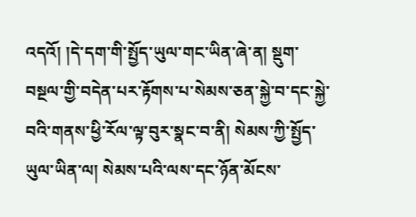འདའོ། །དེ་དག་གི་སྤྱོད་ཡུལ་གང་ཡིན་ཞེ་ན། སྡུག་བསྔལ་གྱི་བདེན་པར་རྟོགས་པ་སེམས་ཅན་སྐྱེ་བ་དང་སྐྱེ་བའི་གནས་ཕྱི་རོལ་ལྟ་བུར་སྣང་བ་ནི། སེམས་ཀྱི་སྤྱོད་ཡུལ་ཡིན་ལ། སེམས་པའི་ལས་དང་ཉོན་མོངས་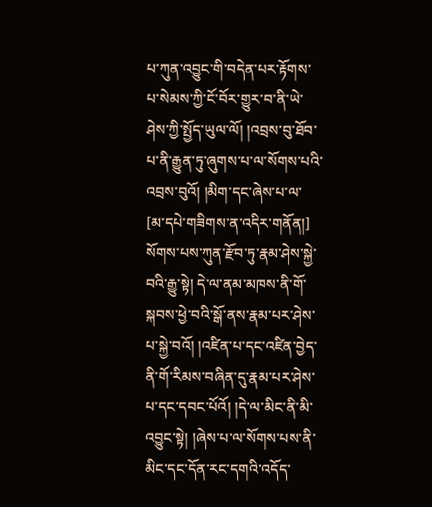པ་ཀུན་འབྱུང་གི་བདེན་པར་རྟོགས་པ་སེམས་ཀྱི་ངོ་བོར་གྱུར་བ་ནི་ཡེ་ཤེས་ཀྱི་སྤྱོད་ཡུལ་ལོ། །འབྲས་བུ་ཐོབ་པ་ནི་རྒྱུན་ཏུ་ཞུགས་པ་ལ་སོགས་པའི་འབྲས་བུའོ། །མིག་དང་ཞེས་པ་ལ་
[མ་དཔེ་གཟིགས་ན་འདིར་གནོན།]
སོགས་པས་ཀུན་རྫོབ་ཏུ་རྣམ་ཤེས་སྐྱེ་བའི་རྒྱུ་སྟེ། དེ་ལ་ནམ་མཁས་ནི་གོ་སྐབས་ཕྱེ་བའི་སྒོ་ནས་རྣམ་པར་ཤེས་པ་སྐྱེ་བའོ། །འཛིན་པ་དང་འཛིན་བྱེད་ནི་གོ་རིམས་བཞིན་དུ་རྣམ་པར་ཤེས་པ་དང་དབང་པོའོ། །དེ་ལ་མིང་ནི་མི་འབྱུང་སྟེ། །ཞེས་པ་ལ་སོགས་པས་ནི་མིང་དང་དོན་རང་དགའི་འདོད་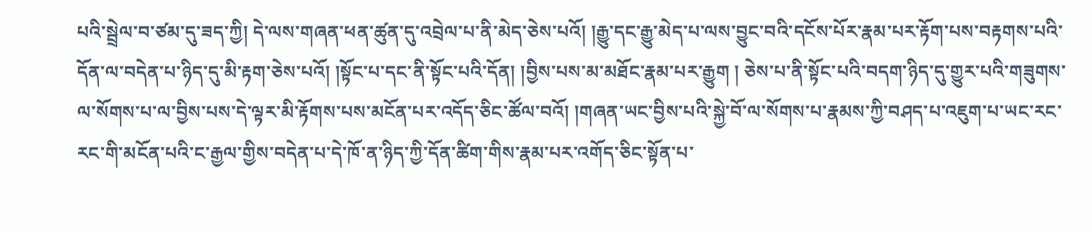པའི་སྦྲེལ་བ་ཙམ་དུ་ཟད་ཀྱི། དེ་ལས་གཞན་ཕན་ཚུན་དུ་འབྲེལ་པ་ནི་མེད་ཅེས་པའོ། །རྒྱུ་དང་རྒྱུ་མེད་པ་ལས་བྱུང་བའི་དངོས་པོར་རྣམ་པར་རྟོག་པས་བརྟགས་པའི་དོན་ལ་བདེན་པ་ཉིད་དུ་མི་རྟག་ཅེས་པའོ། །སྟོང་པ་དང་ནི་སྟོང་པའི་དོན། །བྱིས་པས་མ་མཐོང་རྣམ་པར་རྒྱུག ། ཅེས་པ་ནི་སྟོང་པའི་བདག་ཉིད་དུ་གྱུར་པའི་གཟུགས་ལ་སོགས་པ་ལ་བྱིས་པས་དེ་ལྟར་མི་རྟོགས་པས་མངོན་པར་འདོད་ཅིང་ཚོལ་བའོ། །གཞན་ཡང་བྱིས་པའི་སྐྱེ་བོ་ལ་སོགས་པ་རྣམས་ཀྱི་བཤད་པ་འཇུག་པ་ཡང་རང་རང་གི་མངོན་པའི་ང་རྒྱལ་གྱིས་བདེན་པ་དེ་ཁོ་ན་ཉིད་ཀྱི་དོན་ཚིག་གིས་རྣམ་པར་འགོད་ཅིང་སྟོན་པ་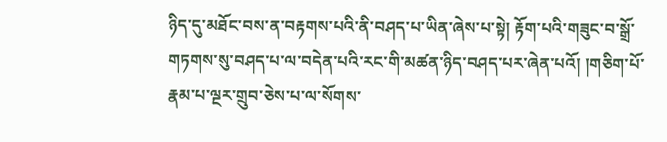ཉིད་དུ་མཐོང་བས་ན་བརྟགས་པའི་ནི་བཤད་པ་ཡིན་ཞེས་པ་སྟེ། རྟོག་པའི་གཟུང་བ་སྒྲོ་གཏགས་སུ་བཤད་པ་ལ་བདེན་པའི་རང་གི་མཚན་ཉིད་བཤད་པར་ཞེན་པའོ། །གཅིག་པོ་རྣམ་པ་ལྔར་གྲུབ་ཅེས་པ་ལ་སོགས་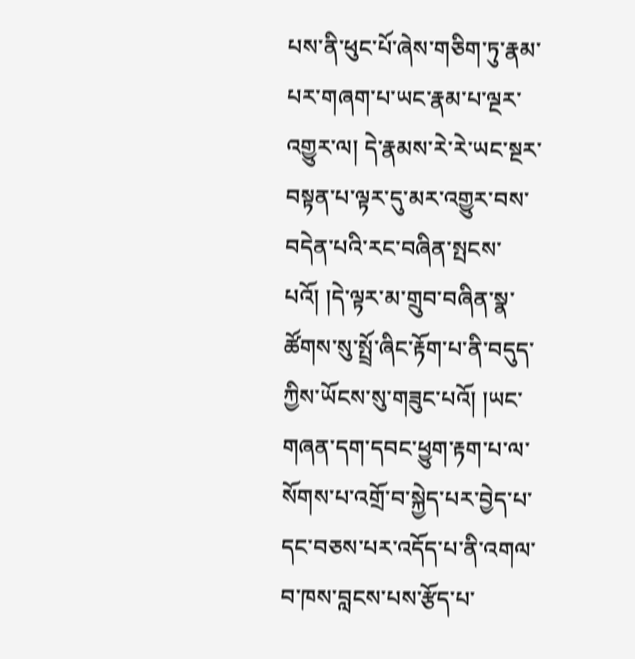པས་ནི་ཕུང་པོ་ཞེས་གཅིག་ཏུ་རྣམ་པར་གཞག་པ་ཡང་རྣམ་པ་ལྔར་འགྱུར་ལ། དེ་རྣམས་རེ་རེ་ཡང་སྔར་བསྟན་པ་ལྟར་དུ་མར་འགྱུར་བས་བདེན་པའི་རང་བཞིན་སྤངས་པའོ། །དེ་ལྟར་མ་གྲུབ་བཞིན་སྣ་ཚོགས་སུ་སྤྲོ་ཞིང་རྟོག་པ་ནི་བདུད་ཀྱིས་ཡོངས་སུ་གཟུང་པའོ། །ཡང་གཞན་དག་དབང་ཕྱུག་རྟག་པ་ལ་སོགས་པ་འགྲོ་བ་སྐྱེད་པར་བྱེད་པ་དང་བཅས་པར་འདོད་པ་ནི་འགལ་བ་ཁས་བླངས་པས་རྩོད་པ་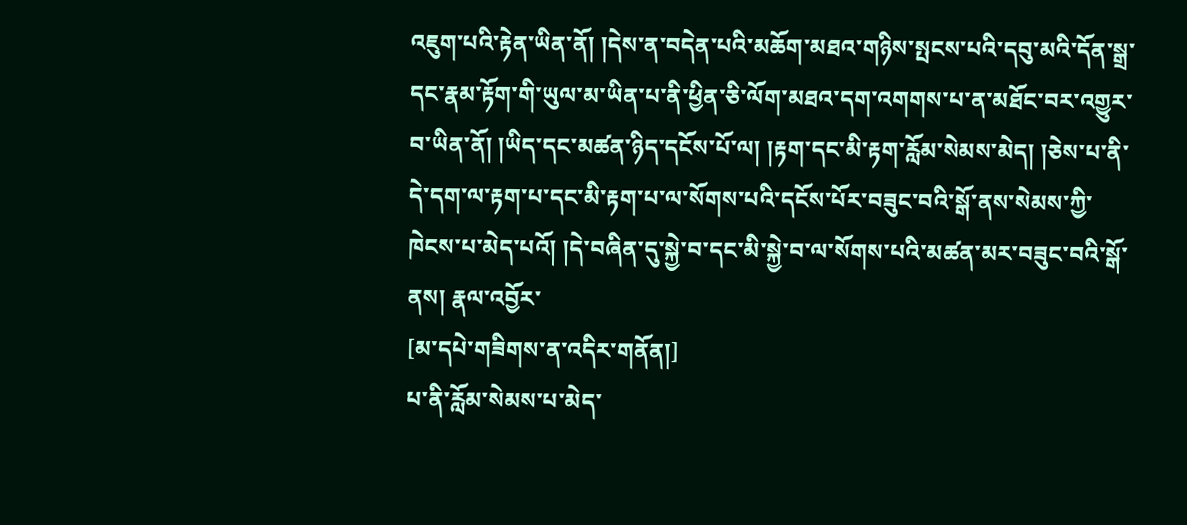འཇུག་པའི་རྟེན་ཡིན་ནོ། །དེས་ན་བདེན་པའི་མཆོག་མཐའ་གཉིས་སྤངས་པའི་དབུ་མའི་དོན་སྒྲ་དང་རྣམ་རྟོག་གི་ཡུལ་མ་ཡིན་པ་ནི་ཕྱིན་ཅི་ལོག་མཐའ་དག་འགགས་པ་ན་མཐོང་བར་འགྱུར་བ་ཡིན་ནོ། །ཡིད་དང་མཚན་ཉིད་དངོས་པོ་ལ། །རྟག་དང་མི་རྟག་རློམ་སེམས་མེད། །ཅེས་པ་ནི་དེ་དག་ལ་རྟག་པ་དང་མི་རྟག་པ་ལ་སོགས་པའི་དངོས་པོར་བཟུང་བའི་སྒོ་ནས་སེམས་ཀྱི་ཁེངས་པ་མེད་པའོ། །དེ་བཞིན་དུ་སྐྱེ་བ་དང་མི་སྐྱེ་བ་ལ་སོགས་པའི་མཚན་མར་བཟུང་བའི་སྒོ་ནས། རྣལ་འབྱོར་
[མ་དཔེ་གཟིགས་ན་འདིར་གནོན།]
པ་ནི་རློམ་སེམས་པ་མེད་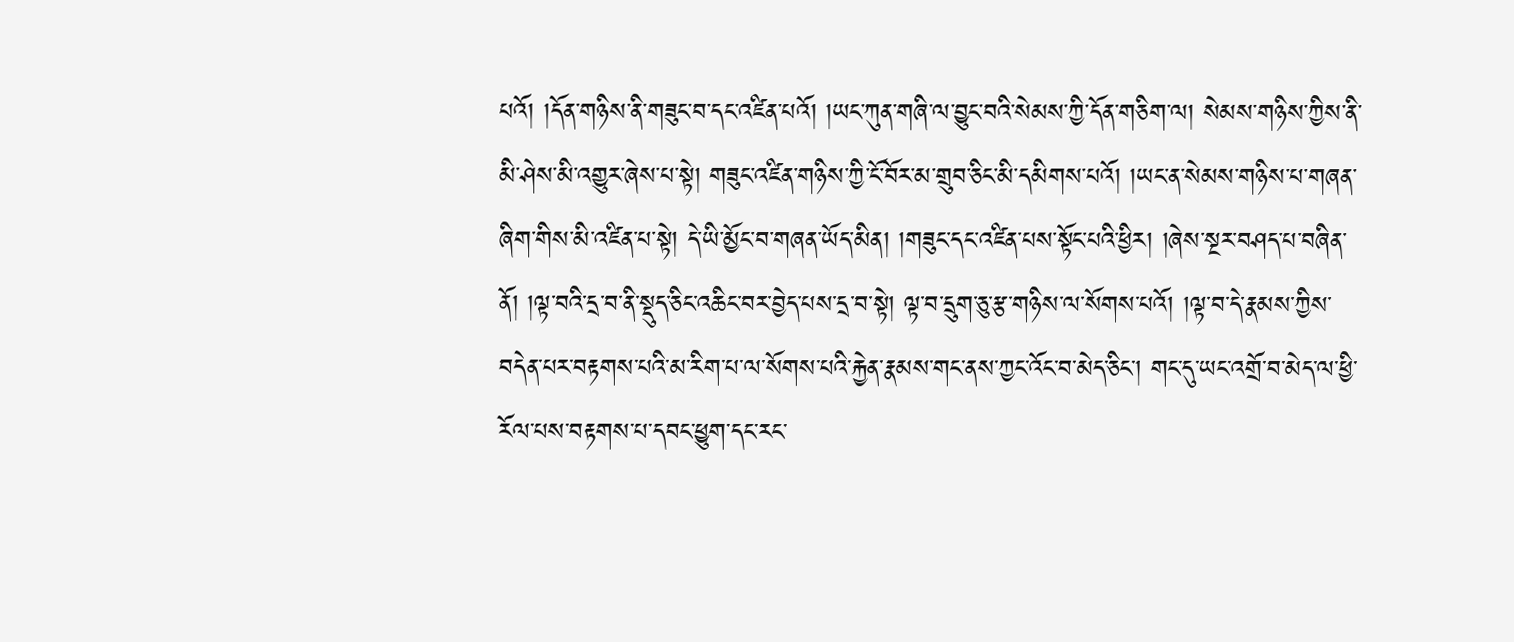པའོ། །དོན་གཉིས་ནི་གཟུང་བ་དང་འཛིན་པའོ། །ཡང་ཀུན་གཞི་ལ་བྱུང་བའི་སེམས་ཀྱི་དོན་གཅིག་ལ། སེམས་གཉིས་ཀྱིས་ནི་མི་ཤེས་མི་འགྱུར་ཞེས་པ་སྟེ། གཟུང་འཛིན་གཉིས་ཀྱི་ངོ་བོར་མ་གྲུབ་ཅིང་མི་དམིགས་པའོ། །ཡང་ན་སེམས་གཉིས་པ་གཞན་ཞིག་གིས་མི་འཛིན་པ་སྟེ། དེ་ཡི་མྱོང་བ་གཞན་ཡོད་མིན། །གཟུང་དང་འཛིན་པས་སྟོང་པའི་ཕྱིར། །ཞེས་སྔར་བཤད་པ་བཞིན་ནོ། །ལྟ་བའི་དྲ་བ་ནི་སྡུད་ཅིང་འཆིང་བར་བྱེད་པས་དྲ་བ་སྟེ། ལྟ་བ་དྲུག་ཅུ་རྩ་གཉིས་ལ་སོགས་པའོ། །ལྟ་བ་དེ་རྣམས་ཀྱིས་བདེན་པར་བརྟགས་པའི་མ་རིག་པ་ལ་སོགས་པའི་རྐྱེན་རྣམས་གང་ནས་ཀྱང་འོང་བ་མེད་ཅིང་། གང་དུ་ཡང་འགྲོ་བ་མེད་ལ་ཕྱི་རོལ་པས་བརྟགས་པ་དབང་ཕྱུག་དང་རང་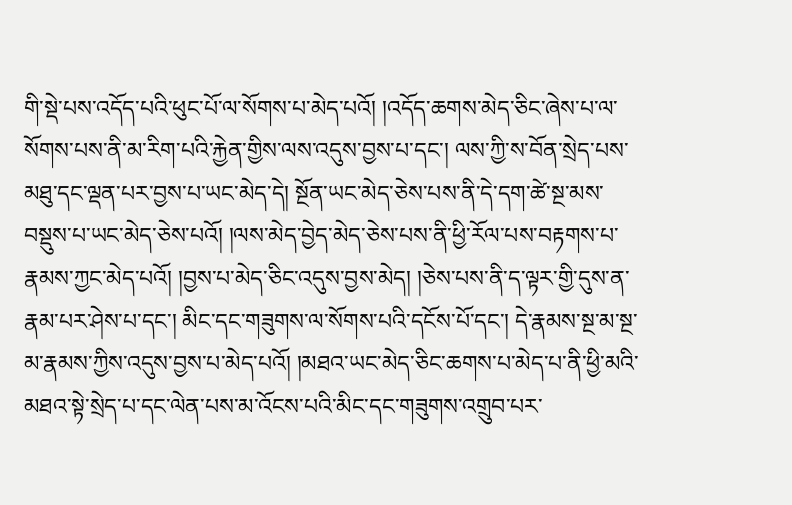གི་སྡེ་པས་འདོད་པའི་ཕུང་པོ་ལ་སོགས་པ་མེད་པའོ། །འདོད་ཆགས་མེད་ཅིང་ཞེས་པ་ལ་སོགས་པས་ནི་མ་རིག་པའི་རྐྱེན་གྱིས་ལས་འདུས་བྱས་པ་དང་། ལས་ཀྱི་ས་བོན་སྲེད་པས་མཐུ་དང་ལྡན་པར་བྱས་པ་ཡང་མེད་དེ། སྔོན་ཡང་མེད་ཅེས་པས་ནི་དེ་དག་ཚེ་སྔ་མས་བསྡུས་པ་ཡང་མེད་ཅེས་པའོ། །ལས་མེད་བྱེད་མེད་ཅེས་པས་ནི་ཕྱི་རོལ་པས་བརྟགས་པ་རྣམས་ཀྱང་མེད་པའོ། །བྱས་པ་མེད་ཅིང་འདུས་བྱས་མེད། །ཅེས་པས་ནི་ད་ལྟར་གྱི་དུས་ན་རྣམ་པར་ཤེས་པ་དང་། མིང་དང་གཟུགས་ལ་སོགས་པའི་དངོས་པོ་དང་། དེ་རྣམས་སྔ་མ་སྔ་མ་རྣམས་ཀྱིས་འདུས་བྱས་པ་མེད་པའོ། །མཐའ་ཡང་མེད་ཅིང་ཆགས་པ་མེད་པ་ནི་ཕྱི་མའི་མཐའ་སྟེ་སྲེད་པ་དང་ལེན་པས་མ་འོངས་པའི་མིང་དང་གཟུགས་འགྲུབ་པར་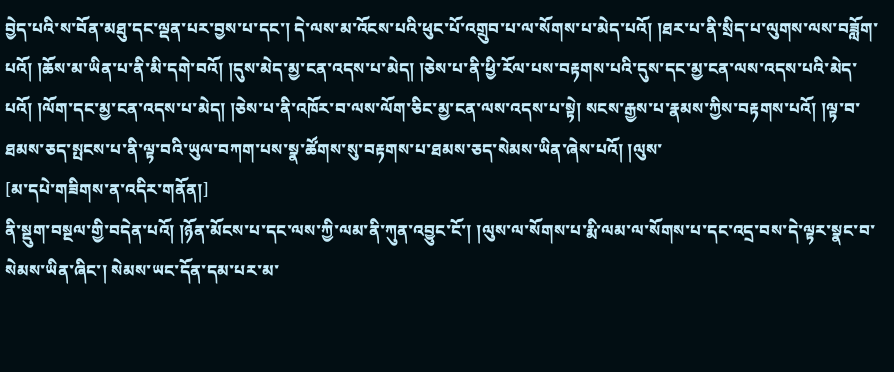བྱེད་པའི་ས་བོན་མཐུ་དང་ལྡན་པར་བྱས་པ་དང་། དེ་ལས་མ་འོངས་པའི་ཕུང་པོ་འགྲུབ་པ་ལ་སོགས་པ་མེད་པའོ། །ཐར་པ་ནི་སྲིད་པ་ལུགས་ལས་བཟློག་པའོ། །ཆོས་མ་ཡིན་པ་ནི་མི་དགེ་བའོ། །དུས་མེད་མྱ་ངན་འདས་པ་མེད། །ཅེས་པ་ནི་ཕྱི་རོལ་པས་བརྟགས་པའི་དུས་དང་མྱ་ངན་ལས་འདས་པའི་མེད་པའོ། །ལོག་དང་མྱ་ངན་འདས་པ་མེད། །ཅེས་པ་ནི་འཁོར་བ་ལས་ལོག་ཅིང་མྱ་ངན་ལས་འདས་པ་སྟེ། སངས་རྒྱས་པ་རྣམས་ཀྱིས་བརྟགས་པའོ། །ལྟ་བ་ཐམས་ཅད་སྤངས་པ་ནི་ལྟ་བའི་ཡུལ་བཀག་པས་སྣ་ཚོགས་སུ་བརྟགས་པ་ཐམས་ཅད་སེམས་ཡིན་ཞེས་པའོ། །ལུས་
[མ་དཔེ་གཟིགས་ན་འདིར་གནོན།]
ནི་སྡུག་བསྔལ་གྱི་བདེན་པའོ། །ཉོན་མོངས་པ་དང་ལས་ཀྱི་ལམ་ནི་ཀུན་འབྱུང་ངོ་། །ལུས་ལ་སོགས་པ་རྨི་ལམ་ལ་སོགས་པ་དང་འདྲ་བས་དེ་ལྟར་སྣང་བ་སེམས་ཡིན་ཞིང་། སེམས་ཡང་དོན་དམ་པར་མ་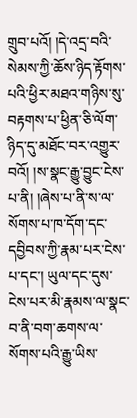གྲུབ་པའོ། །དེ་འདྲ་བའི་སེམས་ཀྱི་ཆོས་ཉིད་རྟོགས་པའི་ཕྱིར་མཐའ་གཉིས་སུ་བརྟགས་པ་ཕྱིན་ཅི་ལོག་ཉིད་དུ་མཐོང་བར་འགྱུར་བའོ། །ས་སྣང་རྒྱུ་བྱུང་ངེས་པ་ནི། །ཞེས་པ་ནི་ས་ལ་སོགས་པ་ཁ་དོག་དང་དབྱིབས་ཀྱི་རྣམ་པར་ངེས་པ་དང་། ཡུལ་དང་དུས་ངེས་པར་མི་རྣམས་ལ་སྣང་བ་ནི་བག་ཆགས་ལ་སོགས་པའི་རྒྱུ་ཡིས་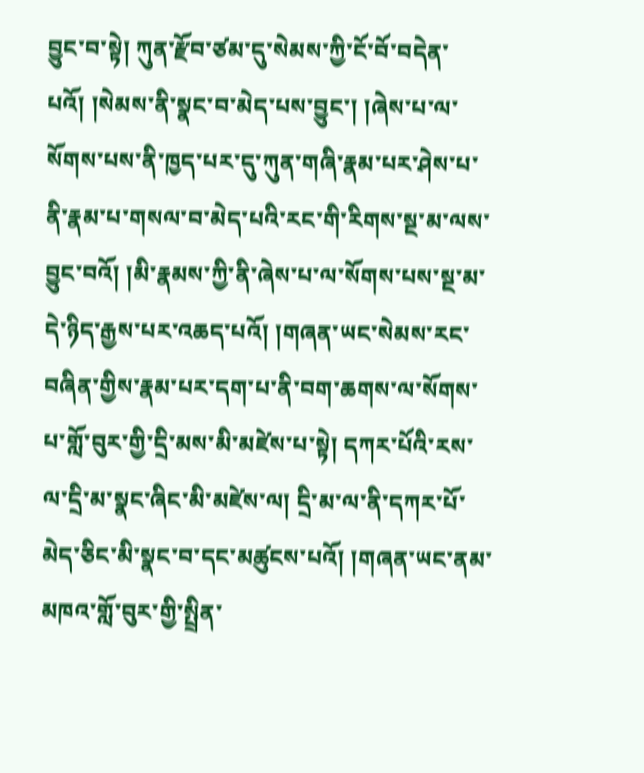བྱུང་བ་སྟེ། ཀུན་རྫོབ་ཙམ་དུ་སེམས་ཀྱི་ངོ་བོ་བདེན་པའོ། །སེམས་ནི་སྣང་བ་མེད་པས་བྱུང་། །ཞེས་པ་ལ་སོགས་པས་ནི་ཁྱད་པར་དུ་ཀུན་གཞི་རྣམ་པར་ཤེས་པ་ནི་རྣམ་པ་གསལ་བ་མེད་པའི་རང་གི་རིགས་སྔ་མ་ལས་བྱུང་བའོ། །མི་རྣམས་ཀྱི་ནི་ཞེས་པ་ལ་སོགས་པས་སྔ་མ་དེ་ཉིད་རྒྱས་པར་འཆད་པའོ། །གཞན་ཡང་སེམས་རང་བཞིན་གྱིས་རྣམ་པར་དག་པ་ནི་བག་ཆགས་ལ་སོགས་པ་གློ་བུར་གྱི་དྲི་མས་མི་མཛེས་པ་སྟེ། དཀར་པོའི་རས་ལ་དྲི་མ་སྣང་ཞིང་མི་མཛེས་ལ། དྲི་མ་ལ་ནི་དཀར་པོ་མེད་ཅིང་མི་སྣང་བ་དང་མཚུངས་པའོ། །གཞན་ཡང་ནམ་མཁའ་གློ་བུར་གྱི་སྤྲིན་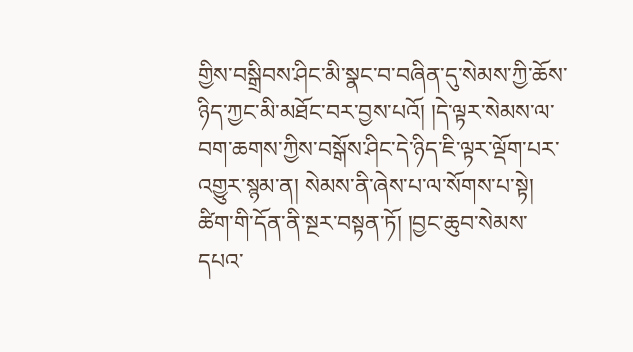གྱིས་བསྒྲིབས་ཤིང་མི་སྣང་བ་བཞིན་དུ་སེམས་ཀྱི་ཆོས་ཉིད་ཀྱང་མི་མཐོང་བར་བྱས་པའོ། །དེ་ལྟར་སེམས་ལ་བག་ཆགས་ཀྱིས་བསྒོས་ཤིང་དེ་ཉིད་ཇི་ལྟར་ལྡོག་པར་འགྱུར་སྙམ་ན། སེམས་ནི་ཞེས་པ་ལ་སོགས་པ་སྟེ། ཚིག་གི་དོན་ནི་སྔར་བསྟན་ཏོ། །བྱང་ཆུབ་སེམས་དཔའ་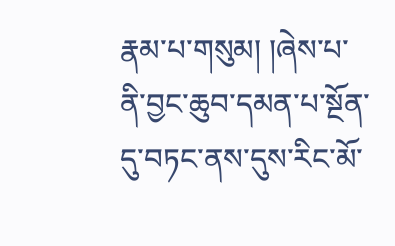རྣམ་པ་གསུམ། །ཞེས་པ་ནི་བྱང་ཆུབ་དམན་པ་སྔོན་དུ་བཏང་ནས་དུས་རིང་མོ་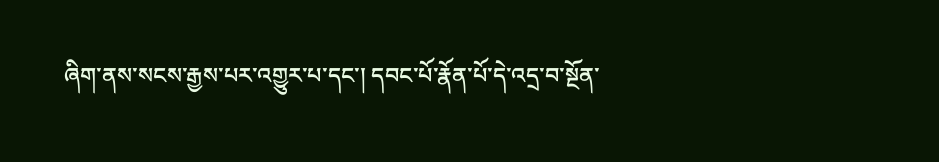ཞིག་ནས་སངས་རྒྱས་པར་འགྱུར་པ་དང་། དབང་པོ་རྣོན་པོ་དེ་འདྲ་བ་སྔོན་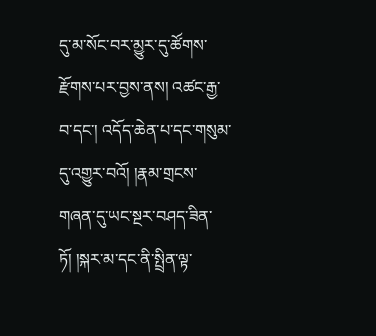དུ་མ་སོང་བར་མྱུར་དུ་ཚོགས་རྫོགས་པར་བྱས་ནས། འཚང་རྒྱ་བ་དང་། འདོད་ཆེན་པ་དང་གསུམ་དུ་འགྱུར་བའོ། །རྣམ་གྲངས་གཞན་དུ་ཡང་སྔར་བཤད་ཟིན་ཏོ། །སྐར་མ་དང་ནི་སྤྲིན་ལྟ་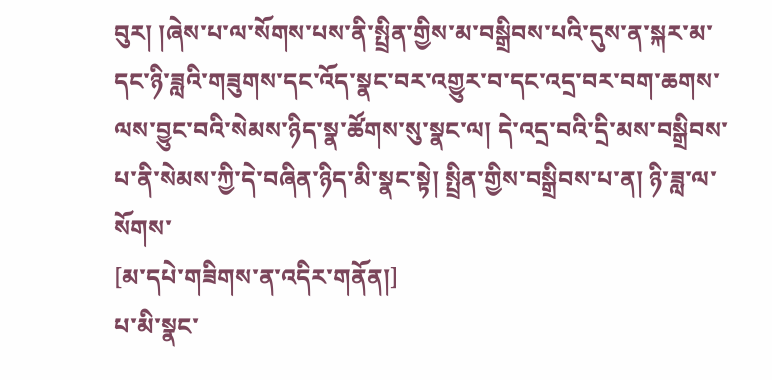བུར། །ཞེས་པ་ལ་སོགས་པས་ནི་སྤྲིན་གྱིས་མ་བསྒྲིབས་པའི་དུས་ན་སྐར་མ་དང་ཉི་ཟླའི་གཟུགས་དང་འོད་སྣང་བར་འགྱུར་བ་དང་འདྲ་བར་བག་ཆགས་ལས་བྱུང་བའི་སེམས་ཉིད་སྣ་ཚོགས་སུ་སྣང་ལ། དེ་འདྲ་བའི་དྲི་མས་བསྒྲིབས་པ་ནི་སེམས་ཀྱི་དེ་བཞིན་ཉིད་མི་སྣང་སྟེ། སྤྲིན་གྱིས་བསྒྲིབས་པ་ན། ཉི་ཟླ་ལ་སོགས་
[མ་དཔེ་གཟིགས་ན་འདིར་གནོན།]
པ་མི་སྣང་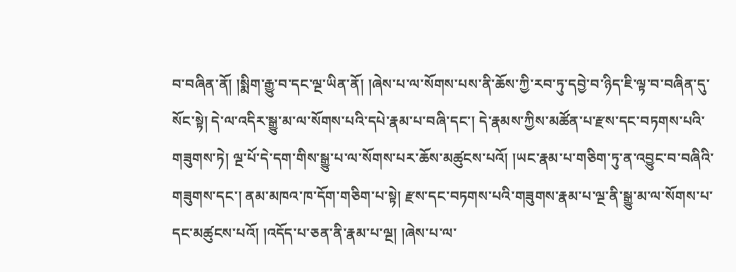བ་བཞིན་ནོ། །སྨིག་རྒྱུ་བ་དང་ལྔ་ཡིན་ནོ། །ཞེས་པ་ལ་སོགས་པས་ནི་ཆོས་ཀྱི་རབ་ཏུ་དབྱེ་བ་ཉིད་ཇི་ལྟ་བ་བཞིན་དུ་སོང་སྟེ། དེ་ལ་འདིར་སྒྱུ་མ་ལ་སོགས་པའི་དཔེ་རྣམ་པ་བཞི་དང་། དེ་རྣམས་ཀྱིས་མཚོན་པ་རྫས་དང་བཏགས་པའི་གཟུགས་ཏེ། ལྔ་པོ་དེ་དག་གིས་སྒྱུ་པ་ལ་སོགས་པར་ཆོས་མཚུངས་པའོ། །ཡང་རྣམ་པ་གཅིག་ཏུ་ན་འབྱུང་བ་བཞིའི་གཟུགས་དང་། ནམ་མཁའ་ཁ་དོག་གཅིག་པ་སྟེ། རྫས་དང་བཏགས་པའི་གཟུགས་རྣམ་པ་ལྔ་ནི་སྒྱུ་མ་ལ་སོགས་པ་དང་མཚུངས་པའོ། །འདོད་པ་ཅན་ནི་རྣམ་པ་ལྔ། །ཞེས་པ་ལ་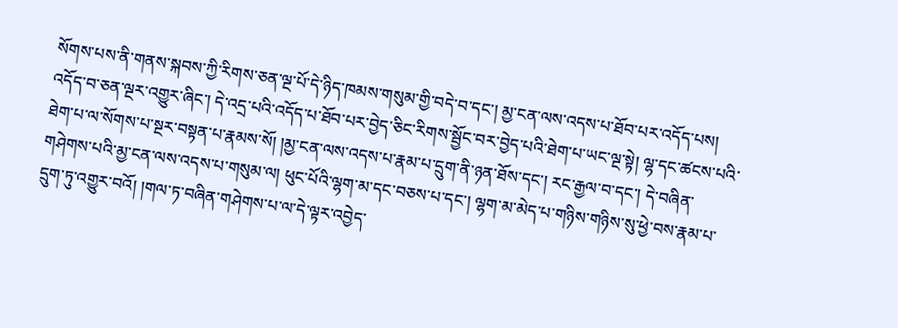སོགས་པས་ནི་གནས་སྐབས་ཀྱི་རིགས་ཅན་ལྔ་པོ་དེ་ཉིད་ཁམས་གསུམ་གྱི་བདེ་བ་དང་། མྱ་ངན་ལས་འདས་པ་ཐོབ་པར་འདོད་པས། འདོད་བ་ཅན་ལྔར་འགྱུར་ཞིང་། དེ་འདྲ་པའི་འདོད་པ་ཐོབ་པར་བྱེད་ཅིང་རིགས་སྦྱོང་བར་བྱེད་པའི་ཐེག་པ་ཡང་ལྔ་སྟེ། ལྷ་དང་ཚངས་པའི་ཐེག་པ་ལ་སོགས་པ་སྔར་བསྟན་པ་རྣམས་སོ། །མྱ་ངན་ལས་འདས་པ་རྣམ་པ་དྲུག་ནི་ཉན་ཐོས་དང་། རང་རྒྱལ་བ་དང་། དེ་བཞིན་གཤེགས་པའི་མྱ་ངན་ལས་འདས་པ་གསུམ་ལ། ཕུང་པོའི་ལྷག་མ་དང་བཅས་པ་དང་། ལྷག་མ་མེད་པ་གཉིས་གཉིས་སུ་ཕྱེ་བས་རྣམ་པ་དྲུག་ཏུ་འགྱུར་བའོ། །གལ་ཏ་བཞིན་གཤེགས་པ་ལ་དེ་ལྟར་འབྱེད་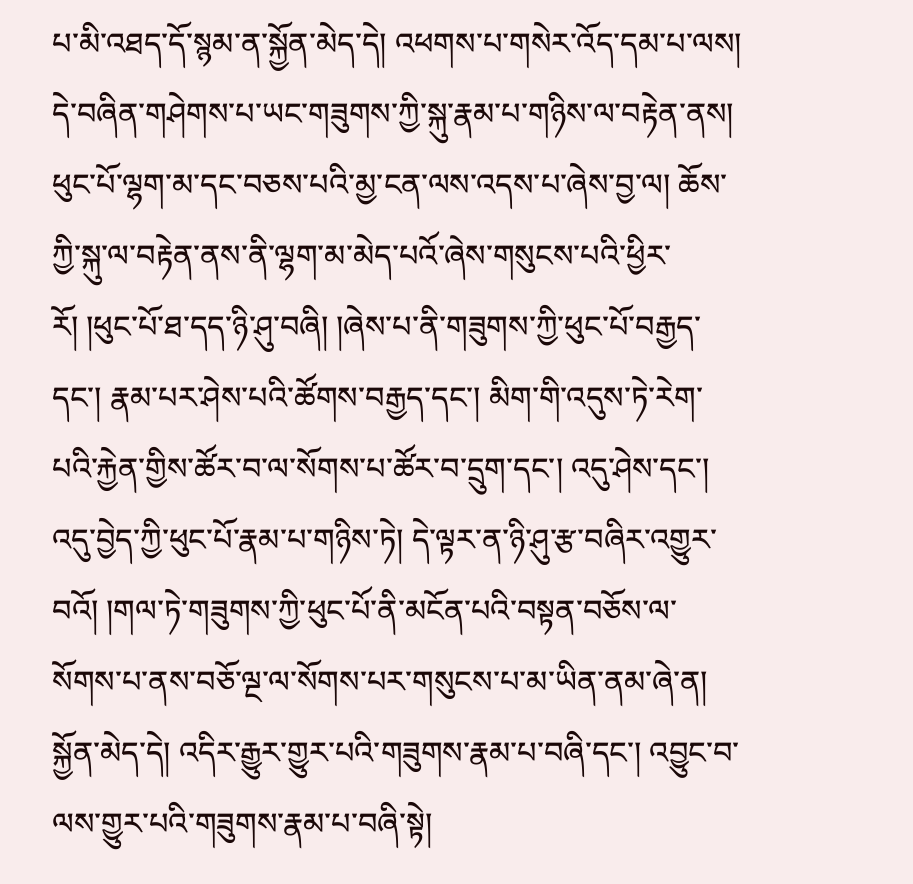པ་མི་འཐད་དོ་སྙམ་ན་སྐྱོན་མེད་དེ། འཕགས་པ་གསེར་འོད་དམ་པ་ལས། དེ་བཞིན་གཤེགས་པ་ཡང་གཟུགས་ཀྱི་སྐུ་རྣམ་པ་གཉིས་ལ་བརྟེན་ནས། ཕུང་པོ་ལྷག་མ་དང་བཅས་པའི་མྱ་ངན་ལས་འདས་པ་ཞེས་བྱ་ལ། ཆོས་ཀྱི་སྐུ་ལ་བརྟེན་ནས་ནི་ལྷག་མ་མེད་པའོ་ཞེས་གསུངས་པའི་ཕྱིར་རོ། །ཕུང་པོ་ཐ་དད་ཉི་ཤུ་བཞི། །ཞེས་པ་ནི་གཟུགས་ཀྱི་ཕུང་པོ་བརྒྱད་དང་། རྣམ་པར་ཤེས་པའི་ཚོགས་བརྒྱད་དང་། མིག་གི་འདུས་ཏེ་རེག་པའི་རྐྱེན་གྱིས་ཚོར་བ་ལ་སོགས་པ་ཚོར་བ་དྲུག་དང་། འདུ་ཤེས་དང་། འདུ་བྱེད་ཀྱི་ཕུང་པོ་རྣམ་པ་གཉིས་ཏེ། དེ་ལྟར་ན་ཉི་ཤུ་རྩ་བཞིར་འགྱུར་བའོ། །གལ་ཏེ་གཟུགས་ཀྱི་ཕུང་པོ་ནི་མངོན་པའི་བསྟན་བཅོས་ལ་སོགས་པ་ནས་བཅོ་ལྔ་ལ་སོགས་པར་གསུངས་པ་མ་ཡིན་ནམ་ཞེ་ན། སྐྱོན་མེད་དེ། འདིར་རྒྱུར་གྱུར་པའི་གཟུགས་རྣམ་པ་བཞི་དང་། འབྱུང་བ་ལས་གྱུར་པའི་གཟུགས་རྣམ་པ་བཞི་སྟེ།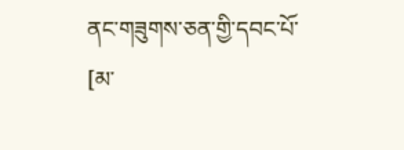ནང་གཟུགས་ཅན་གྱི་དབང་པོ་
[མ་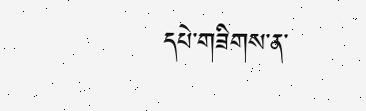དཔེ་གཟིགས་ན་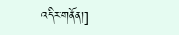འདིར་གནོན།]